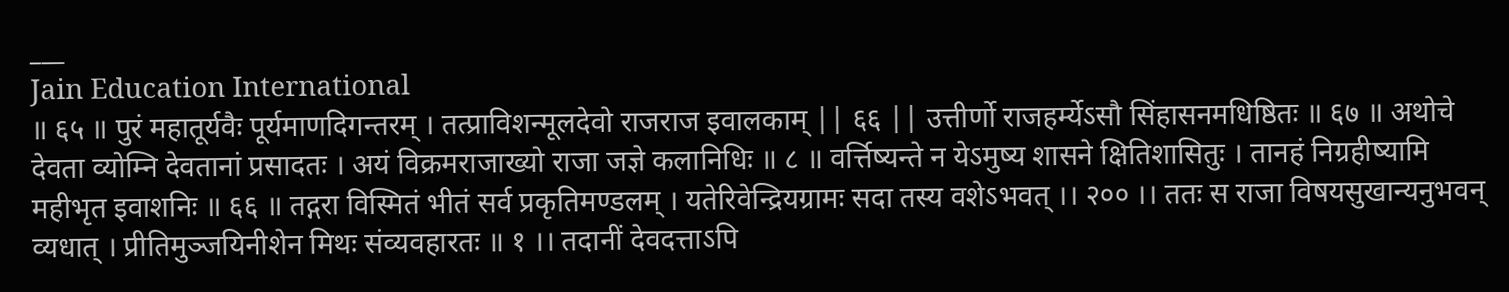___
Jain Education International
॥ ६५ ॥ पुरं महातूर्यवैः पूर्यमाणदिगन्तरम् । तत्प्राविशन्मूलदेवो राजराज इवालकाम् || ६६ || उत्तीर्णो राजहर्म्येऽसौ सिंहासनमधिष्ठितः ॥ ६७ ॥ अथोचे देवता व्योम्नि देवतानां प्रसादतः । अयं विक्रमराजाख्यो राजा जज्ञे कलानिधिः ॥ ८ ॥ वर्त्तिष्यन्ते न येऽमुष्य शासने क्षितिशासितुः । तानहं निग्रहीष्यामि महीभृत इवाशनिः ॥ ६६ ॥ तद्गरा विस्मितं भीतं सर्व प्रकृतिमण्डलम् । यतेरिवेन्द्रियग्रामः सदा तस्य वशेऽभवत् ।। २०० ।। ततः स राजा विषयसुखान्यनुभवन् व्यधात् । प्रीतिमुञ्जयिनीशेन मिथः संव्यवहारतः ॥ १ ।। तदानीं देवदत्ताऽपि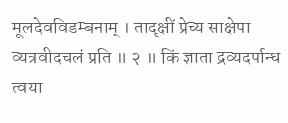मूलदेवविडम्बनाम् । तादृक्षीं प्रेच्य साक्षेपा व्यत्रवीदचलं प्रति ॥ २ ॥ किं ज्ञाता द्रव्यदर्पान्ध त्वया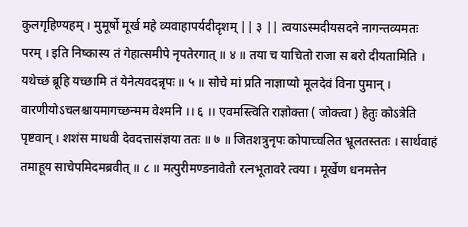कुलगृहिण्यहम् । मुमूर्षो मूर्ख महे व्यवाहापर्यदीदृशम् || ३ || त्वयाऽस्मदीयसदने नागन्तव्यमतः परम् । इति निष्कास्य तं गेहात्समीपे नृपतेरगात् ॥ ४ ॥ तया च याचितो राजा स बरो दीयतामिति । यथेच्छं ब्रूहि यच्छामि तं येनेत्यवदन्नृपः ॥ ५ ॥ सोचे मां प्रति नाज्ञाप्यो मूलदेवं विना पुमान् । वारणीयोऽचलश्चायमागच्छन्मम वेश्मनि ।। ६ ।। एवमस्त्विति राज्ञोक्ता ( जोक्त्वा ) हेतुः कोऽत्रेति पृष्टवान् । शशंस माधवी देवदत्तासंज्ञया ततः ॥ ७ ॥ जितशत्रुनृपः कोपाच्चलित भ्रूलतस्ततः । सार्थवाहं तमाहूय साचेपमिदमब्रवीत् ॥ ८ ॥ मत्पुरीमण्डनावेतौ रत्नभूतावरे त्वया । मूर्खेण धनमत्तेन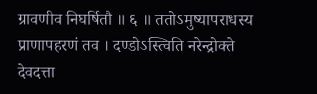ग्रावणीव निघर्षितौ ॥ ६ ॥ ततोऽमुष्यापराधस्य प्राणापहरणं तव । दण्डोऽस्त्विति नरेन्द्रोक्ते देवदत्ता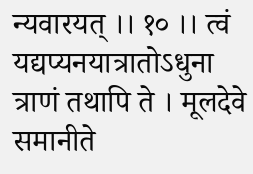न्यवारयत् ।। १० ।। त्वं यद्यप्यनयात्रातोऽधुना त्राणं तथापि ते । मूलदेवे समानीते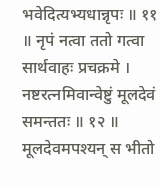भवेदित्यभ्यधान्नृपः ॥ ११ ॥ नृपं नत्वा ततो गत्वा सार्थवाहः प्रचक्रमे । नष्टरत्नमिवान्वेष्टुं मूलदेवं समन्ततः ॥ १२ ॥ मूलदेवमपश्यन् स भीतो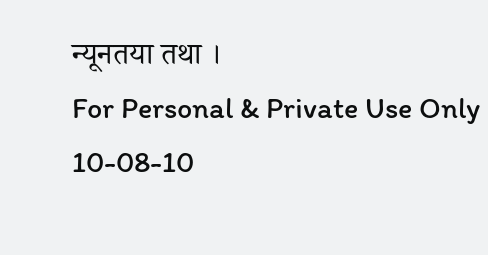न्यूनतया तथा ।
For Personal & Private Use Only
10-08-10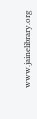www.jainelibrary.org